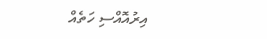އިރުއޮއްސި ހަތެއް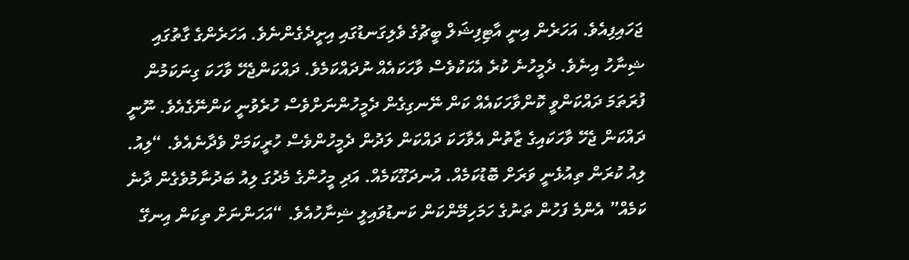ޖަހައިފިއެވެ. އަހަރެން އިނީ އާޓިފިޝަލް ބީޗުގެ ވެލިގަނޑުގައި އިށީދެގެންނެވެ. އަހަރެންގެ ގާތުގައި ޝިނާހު އިނެވެ. ދެމީހުނެ ކުރެ އެކަކުވެސް ވާހަކައެއް ނުދައްކަމެވެ. ދައްކަންޖެހޭ ވާހަކަ ގިނަކަމުން ފުރަތަމަ ދައްކަންވީ ކޮންވާހަކައެއް ކަން ނޭނގިގެން ދެމީހުންނަށްވެސް ހުރެވުނީ ކަންނޭގެއެވެ. ނޫނީ ދައްކަން ޖެހޭ ވާހަކައިގެ ޒާތުން އެވާހަކަ ދައްކަން ލަދުން ދެމީހުންވެސް ހުރީކަމަށް ވެދާނެއެވެ. “ލިއު. ލިއު ކުރަން ތިއުޅެނީ ވަރަށް ބޮޑުކަމެއް. އުނދަގޫކަމެއް. އަދި މީހުންގެ މެދުގަ ލިއު ބަދުނާމުވެގެން ދާނެ ކަމެއް” އެންމެ ފަހުން ތަނުގެ ހަމަހިމޭންކަން ކަނޑުވައިލީ ޝިނާހުއެވެ. “އަހަންނަށް ތިކަން އިނގޭ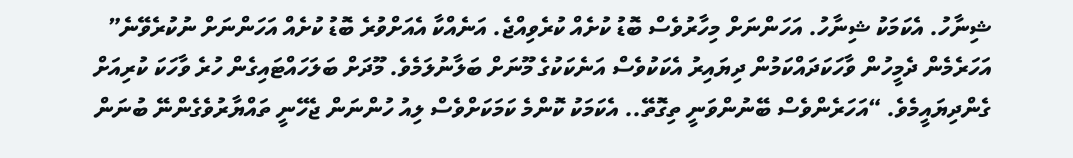ޝިނާހު. އެކަމަކު ޝިނާހު. އަހަންނަށް މިހާރުވެސް ބޮޑު ކުށެއް ކުރެވިއްޖެ. އަނެއްކާ އެއަށްވުރެ ބޮޑު ކުށެއް އަހަންނަށް ނުކުރެވޭނެ” އަހަރެމެން ދެމީހުން ވާހަކަދައްކަމުން ދިޔައިރު އެކަކުވެސް އަނެކަކުގެ މޫނަށް ބަލާނުލަމެވެ. މޫދަށް ބަލަހައްޓައިގެން ހުރެ ވާހަކަ ކުރިއަށް ގެންދިޔައީމެވެ. “އަހަރެންވެސް ބޭނުންވަނީ ތިގޮތޭ.. އެކަމަކު ކޮންމެ ކަމަކަށްވެސް ލިއު ހުންނަން ޖެހޭނީ ތައްޔާރުވެގެންނޭ ބުނަން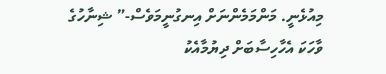މިއުޅެނީ. މަންމަމެންނަށް އިނގުނީމަވެސް-” ޝިނާހުގެ ވާހަކަ އެހާހިސާބަށް ދިޔުމާއެކު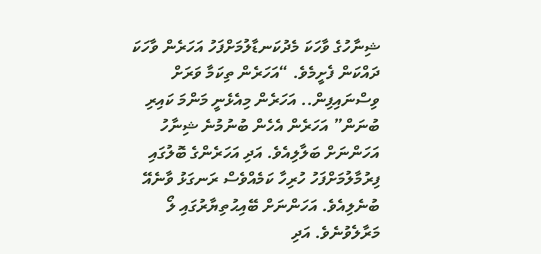ޝިނާހުގެ ވާހަކަ މެދުކަނޑާލުމަށްފަހު އަހަރެން ވާހަކަ ދައްކަން ފެށީމެވެ. “އަހަރެން ތިކަމާ ވަރަށް ވިސްނައިފިން.. އަހަރެން މިއެޅެނީ މަންމަ ކައިރި ބުނަން” އަހަރެން އެހެން ބުނުމުނެ ޝިނާހު އަހަންނަށް ބަލާލިއެވެ. އަދި އަހަރެންގެ ބޮލުގައި ފިރުމާލުމަށްފަހު ހުރިހާ ކަމެއްވެސް ރަނގަޅު ވާނެއޭ ބުނެލިއެވެ. އަހަންނަށް ބޭއިޙުތިޔާރުގައި ލޯ މަރާލެވުނެވެ. އަދި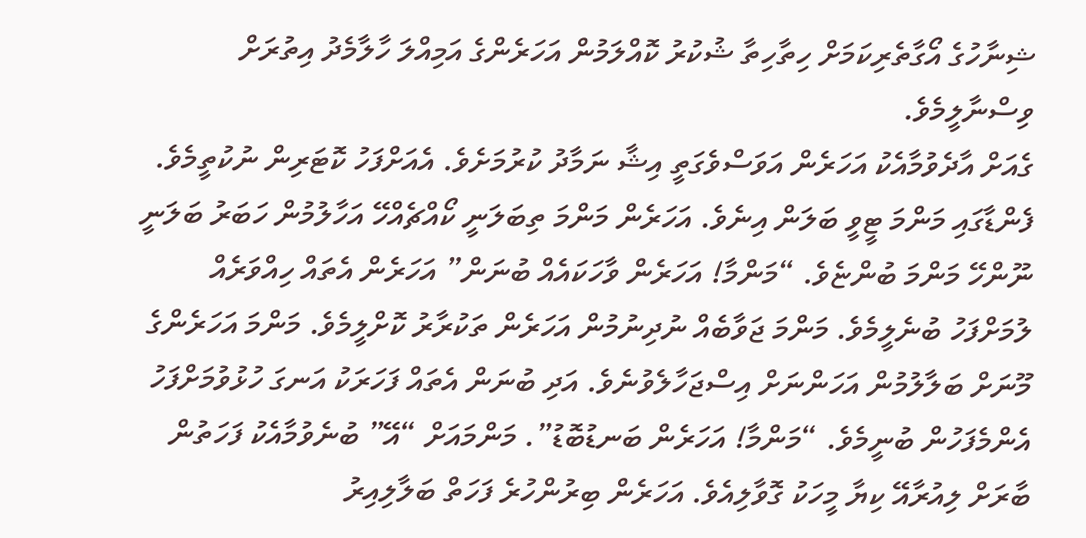ޝިނާހުގެ އޯގާތެރިކަމަށް ހިތާހިތާ ޝުކުރު ކޮއްލަމުން އަހަރެންގެ އަމިއްލަ ހާލާމެދު އިތުރަށް ވިސްނާލީމެވެ.
ގެއަށް އާދެވުމާއެކު އަހަރެން އަވަސްވެގަތީ އިޝާ ނަމާދު ކުރުމަށެވެ. އެއަށްފަހު ކޮޓަރިން ނުކުތީމެވެ. ފެންޑާގައި މަންމަ ޓީވީ ބަލަން އިނެވެ. އަހަރެން މަންމަ ތިބަލަނީ ކޯއްޗެއްހޭ އަހާލުމުން ހަބަރު ބަލަނީ ނޫންހޭ މަންމަ ބުންޏެވެ. “މަންމާ! އަހަރެން ވާހަކައެއް ބުނަން” އަހަރެން އެތައް ހިއްވަރެއް ލުމަށްފަހު ބުނެލީމެވެ. މަންމަ ޖަވާބެއް ނުދިނުމުން އަހަރެން ތަކުރާރު ކޮށްލީމެވެ. މަންމަ އަހަރެންގެ މޫނަށް ބަލާލުމުން އަހަންނަށް އިސްޖަހާލެވުނެވެ. އަދި ބުނަން އެތައް ފަހަރަކު އަނގަ ހުޅުވުމަށްފަހު އެންމެފަހުން ބުނީމެވެ. “މަންމާ! އަހަރެން ބަނޑުބޮޑު”. މަންމައަށް “އޭ” ބުނެވުމާއެކު ފަހަތުން ބާރަށް ލިއުރާއޭ ކިޔާ މީހަކު ގޮވާލިއެވެ. އަހަރެން ބިރުންހުރެ ފަހަތް ބަލާލިއިރު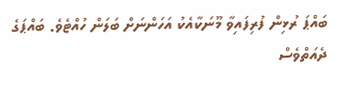ބައްޕަ ރުޅިން ފުރިފައިވާ މޫނަކާއެކު އަހަންނަށް ބަލަން ހުއްޓެވެ. ބައްޕަގެ ދެއަތްވެސް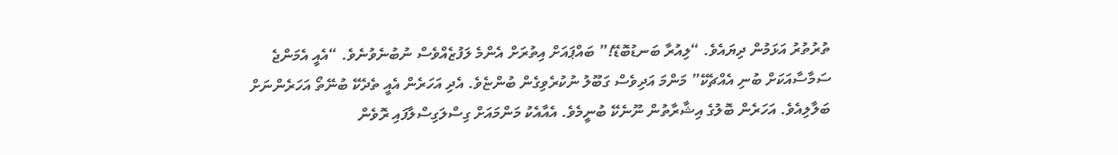ތުރުތުރު އަޅަމުން ދިޔައެވެ. “ލިއުރާ ބަނޑުބޮޑޭ!” ބައްޕައަށް އިތުރަށް އެންމެ ލަފުޒެއްވެސް ނުބުނެވުނެވެ. “އެއީ އެމަންޖެ ސަމާސާއަކަށް ބުނި އެއްޗެކޭ” މަންމަ އަދިވެސް ގަބޫލު ނުކުރެވިގެން ބުންޏެވެ. އެދި އަހަރެން އެއީ ތެދެކޭ ބުނޭތޯ އަހަރެންނަށް ބަލާލިއެވެ. އަހަރެން ބޮލުގެ އިޝާރާތުން ނޫނެކޭ ބުނީމެވެ. އެއާއެކު މަންމައަށް ގިސްލަގިސްލާފައި ރޮވެން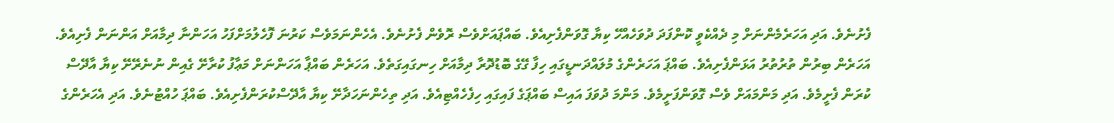ފެށުނެވެ. އަދި އަހަރެމެންނަށް މި ދެއްކެވީ ކޮންފަދަ ދުވަހެއްހޭ ކިޔާ ގޮވަންފެށިއެވެ. ބައްޕައަށްވެސް ރޮވެން ފެށުނެވެ. އެހެންނަމަވެސް ކަރުނަ ފޮހެލުމަށްފަހު އަހަންނާ ދިމާއަށް އަންނަން ފެށިއެވެ. އަހަރެން ބިރުން ތުރުތުރު އަޅަންފެށިއެވެ. ބައްޕަ އަހަރެންގެ މުލައްދަނޑީގައި ހިފާ ގޭގެ ބޮޑުދޮރާ ދިމާއަށް ހިނގައިގަތެވެ. އަހަރެން ބައްޕާ އަހަންނަށް މަޢާފު ކުރާށޭ ގެއިން ނުނެރޭށޭ ކިޔާ އާދޭސް ކުރަން ފެށީމެވެ. އަދި މަންމައަށް ވެސް ގޮވަންފަށީމެވެ. މަންމަ ދުވަފަ އައިސް ބައްޕަގެ ފައިގައި ހިފެހެއްޓިއެވެ. އަދި ތިހެންނަހަދާށޭ ކިޔާ އާދޭސްކުރަންފެށިއެވެ. ބައްޕަ ހުއްޓުނެވެ. އަދި އެހަރެންގެ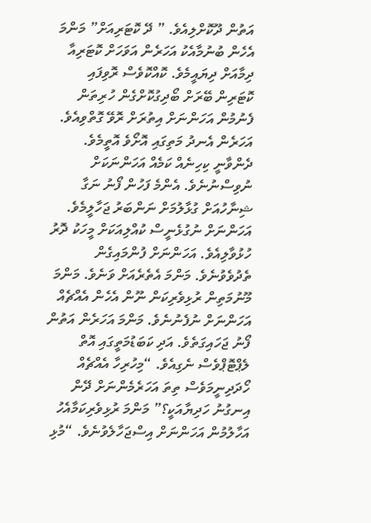އަތުން ދޫކޮށްލިއެވެ. ” ދޭ ކޮޓަރިއަށް” މަންމަ އެހެން ބުނުމާއެކު އަހަރެން އަވަހަށް ކޮޓަރިއާ ދިމާއަށް ދިޔައީމެވެ. ކޮއްކޮވެސް ރޮވިފައި ކޮޓަރިން ބޭރަށް ބޯދިގުކޮށްގެން ހުރިތަން ފެނުމުން އަހަންނަށް އިތުރަށް ރޮވޭ ގޮތްވިއެވެ.
އަހަރެން އެނދު މަތިގައި އޮށޯވެ އޮތީމެވެ. ދެންވާނީ ކިހިނެއް ކަމެއް އަހަންނަކަށް ނުވިސްނުނެވެ. އެންމެ ފަހުން ފޯނު ނަގާ ޝިނާހުއަށް ގުޅާލުމަށް ނަންބަރު ޖަހާލީމެވެ. އަހަންނަށް ނުގުޅެނީސް ކުއްލިއަކަށް މީހަކު ދޮރު ހުޅުވާލިއެވެ. އަހަންނަށް ފުންމައިގެން ތެދުވެވުނެވެ. މަންމަ އެތެރެއަށް ވަނެވެ. މަންމަ މޫނުމަތިން ރުޅިވެރިކަން ނޫން އެހެން އެއްޗެއް އަހަންނަށް ނުފެނުނެވެ. މަންމަ އަހަރެން އަތުން ފޯނު ޖަހައިގަތެވެ. އަދި ކަބަޑުމަތީގައި އޮތް ލެޕްޓޮޕްވެސް ނެގިއެވެ. “މިހުރިހާ އެއްޗެއް ހޯދަދިނީމަވެސް ތިތަ އަހަރެމެންނަށް ދޭން އިނގުނު ހަދިޔާއަކީ؟” މަންމަ ރުޅިވެރިކަމާއެހު އަހާލުމުން އަހަންނަށް އިސްޖަހާލެވުނެވެ. “މުޅި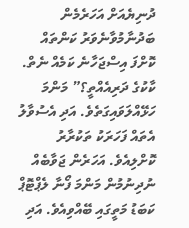ދުނިޔެއަށް އަހަރެމެން ބަދުނާމުވާނެވަރު ކަންތައް ކޮށްފަ އިސްޖަހާނެ ކަމެއް ނެތް. ކާކުގެ ދަރިއެއްތީ؟” މަންމަ ހަޅޭއްލަވައިގަތެވެ. އަދި އެސުވާލު އެތައް ފަހަރަކު ތަކުރާރު ކޮށްލިއެވެ. އަހަރެން ޖަވާބެއް ނުދިނުމުން މަންމަ ފޯނާ ލެޕްޓޮޕް ކަބަޑު މަތީގައި ބޭއްވިއެވެ. އަދި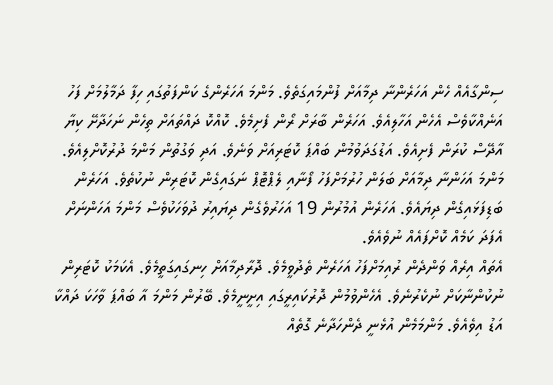ސިންގާއެއް ހެން އަހަރެންނާ ދިމާއަށް ފުންމައިގަތެވެ. މަންމަ އަހަރެންގެ ކަންފަތުގައި ހިފާ ދަމާލުމަށް ފަހު އަނެއްކާވެސް އެހެން އަހާލިއެވެ. އަހަރެން ބާރަށް ރޯން ފެށިމެވެ. ކޮއްކޮ ދައްތައަށް ތިހެން ނަހަދާށޭ ކިޔާ އާދޭސް ކުރަން ފެށިއެވެ. އަޑުގަދަވުމުން ބައްޕަ ކޮޓަރިއަށް ވަނެވެ. އަދި ވަގުތުން މަންމަ ދުރުކޮށްލިއެވެ. މަންމަ އަހަންނާ ދިމާއަށް ބަލަން ހުރުމަށްފަހު ފޯނާއި ލެޕްޓޮޕް ނަގައިގެން ކޮޓަރިން ނުކުތެވެ. އަހަރެން ބަޑިފަޅައިގެން ދިޔައެވެ. އަހަރެން އުމުރުން 19 އަހަރުވެގެން ދިޔައިރު ދުވަހަކުވެސް މަންމަ އަހަންނަށް އެފަދަ ކަމެއް ކޮށްފައެއް ނުވެއެވެ.
އެތައް އިރެއް ވަންދެން ރުއިމަށްފަހު އަހަރެން ތެދުވީމެވެ. ދޮރާދިމާއަށް ހިނގައިގަތީމެވެ. އެކަމަކު ކޮޓަރިން ނުކުންނާކަށް ނުކެރުނެވެ. އެހެންވުމުން ދޮރުކައިރީގައި އިށީނީމެވެ. ބޭރުން މަންމަ އާ ބައްޕަ ވާހަކަ ދައްކާ އަޑު އިވެއެވެ. މަންމަމެން އުޅެނީ ދެންހަދާނެ ގޮތެއް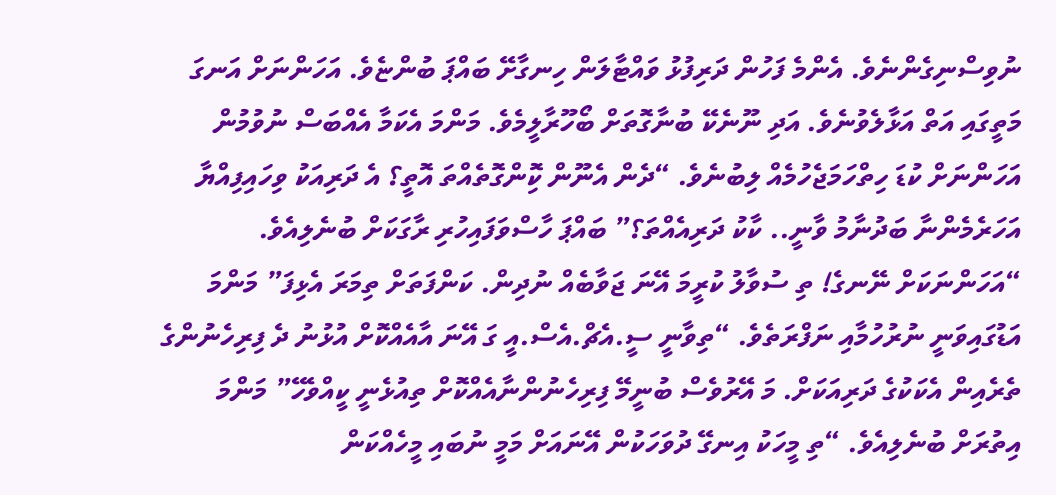ނުވިސްނިގެންނެވެ. އެންމެ ފަހުން ދަރިފުޅު ވައްޓާލަން ހިނގާށޭ ބައްޕަ ބުންޏެވެ. އަހަންނަށް އަނގަ މަތީގައި އަތް އަޅާލެވުނެވެ. އަދި ނޫނެކޭ ބުނާގޮތަށް ބޯހޫރާލީމެވެ. މަންމަ އެކަމާ އެއްބަސް ނުވުމުން އަހަންނަށް ކުޑަ ހިތްހަމަޖެހުމެއް ލިބުނެވެ. “ދެން އެނޫން ކޮިންގޮތެއްތަ އޮތީ؟ އެ ދަރިއަކު ވިހައިފިއްޔާ އަހަރެމެންނާ ބަދުނާމު ވާނީ.. ކާކު ދަރިއެއްތަ؟” ބައްޕަ ހާސްވަފައިހުރި ރާގަކަށް ބުނެލިއެވެ. “އަހަންނަކަށް ނޭނގެ! ތި ސުވާލު ކުރީމަ އޭނަ ޖަވާބެއް ނުދިން. ކަންފަތަށް ތިމަރަ އެޅިފަ” މަންމަ އަޑުގައިވަނީ ނުރުހުމާއި ނަފްރަތެވެ. “ތިވާނީ ސީ.އެޗް.އެސް.އީ ގަ އޭނަ އާއެއްކޮށް އުޅުނު ދެ ފިރިހެނުންގެ ތެރެއިން އެކަކުގެ ދަރިއަކަށް. މަ އޭރުވެސް ބުނީމޭ ފިރިހެނުންނާއެއްކޮށް ތިއުޅެނީ ކީއްވެހޭ” މަންމަ އިތުރަށް ބުނެލިއެވެ. “ތި މީހަކު އިނގޭ ދުވަހަކުން އޭނައަށް މަމީ ނުބައި މީހެއްކަން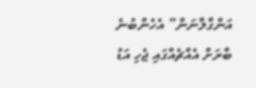އަންގާލާނަން” އެހެންބުނެ ބާރަށް އެއްޗެއްގައި ޖެހި އަޑު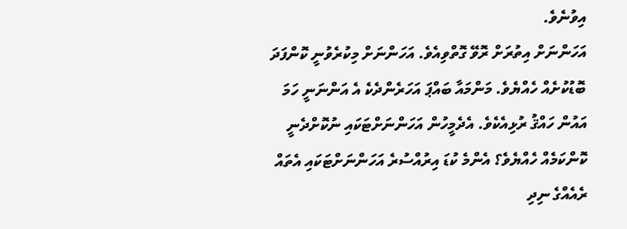އިވުނެވެ.
އަހަންނަށް އިތުރަށް ރޮވޭ ގޮތްވިއެވެ. އަހަންނަށް މިކުރެވުނީ ކޮންފަދަ ބޮޑުކުށެއް ހެއްޔެވެ. މަންމައާ ބައްޕަ އަހަރެންދެކެ އެ އަންނަނީ ހަމަ އައުން ހައްޤު ރުޅިއެކެވެ. އެދެމީހުން އަހަންނަށްޓަކައި ނުކޮށްދެނީ ކޮންކަމެއް ހެއްޔެވެ؟ އެންމެ ކުޑަ އިރުއްސުރެ އަހަންނަށްޓަކައި އެތައް ރެއެއްގެ ނިދި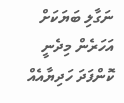ނަގާލި ބަޔަކަށް އަހަރެން މިދެނީ ކޮންފަދަ ހަދިޔާއެއް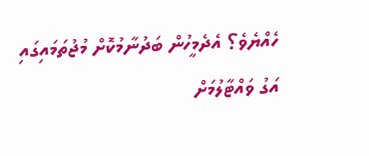ހެއްޔެވެ؟ އެދެމީހުން ބަދުނާމުކޮށް މުޖުތަމައިގައި އަގު ވައްޓާލުމަށް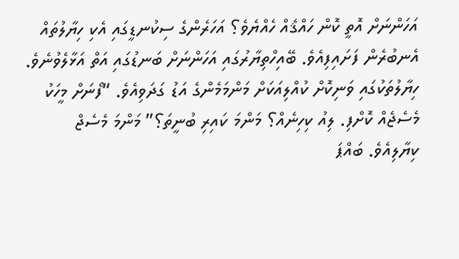އަހަންނަށް އޮތީ ކޮން ހައްޤެއް ހެއްޔެވެ؟ އަހަރެންގެ ސިކުނޑީގައި އެކި ހިޔާލުތައް އެނބުރެން ފަށައިފިއެވެ. ބޭއިހްތިޔާރުގައި އަހަންނަށް ބަނޑުގައި އަތް އަޅާލެވުނެވެ. ހިޔާލުތަކުގައި ވަނިކޮށް ކުއްލިއަކަށް މަންމަމެންގެ އަޑު ގަދަވިއެވެ. “ފޯނަށް މީހަކު މެސެޖެއް ކޮށްފި. ލިއު ކިހިނެއް؟ މަންމަ ކައިރި ބުނީތަ؟” މަންމަ މެސެޖް ކިޔާލިއެވެ. ބައްޕަ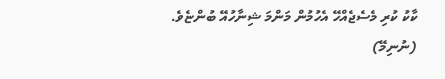ކާކު ކުރި މެސެޖެއްހޭ އެހުމުން މަންމަ ޝިނާހުއޭ ބުންޏެވެ.
(ނުނިމޭ)